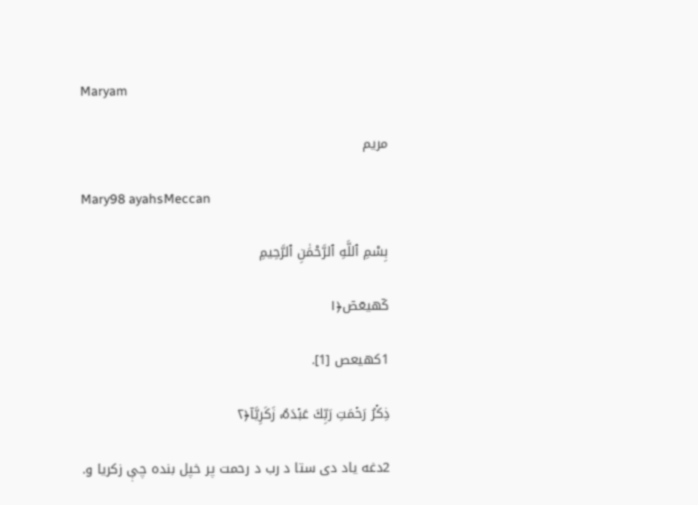Maryam

مريم

Mary98 ayahsMeccan

بِسْمِ ٱللَّهِ ٱلرَّحْمَٰنِ ٱلرَّحِيمِ

كٓهيعٓصٓ﴿١

1كهيعص [1].

ذِكۡرُ رَحۡمَتِ رَبِّكَ عَبۡدَهُۥ زَكَرِيَّآ﴿٢

2دغه یاد دی ستا د رب د رحمت پر خپل بنده چې زکریا و.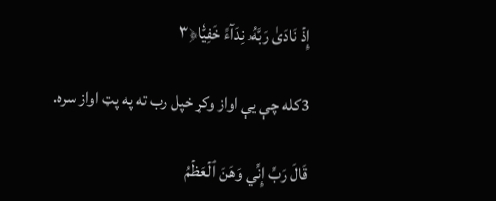إِذۡ نَادَىٰ رَبَّهُۥ نِدَآءً خَفِيّٗا﴿٣

3کله چې یې اواز وکړ خپل رب ته په پټ اواز سره.

قَالَ رَبِّ إِنِّي وَهَنَ ٱلۡعَظۡمُ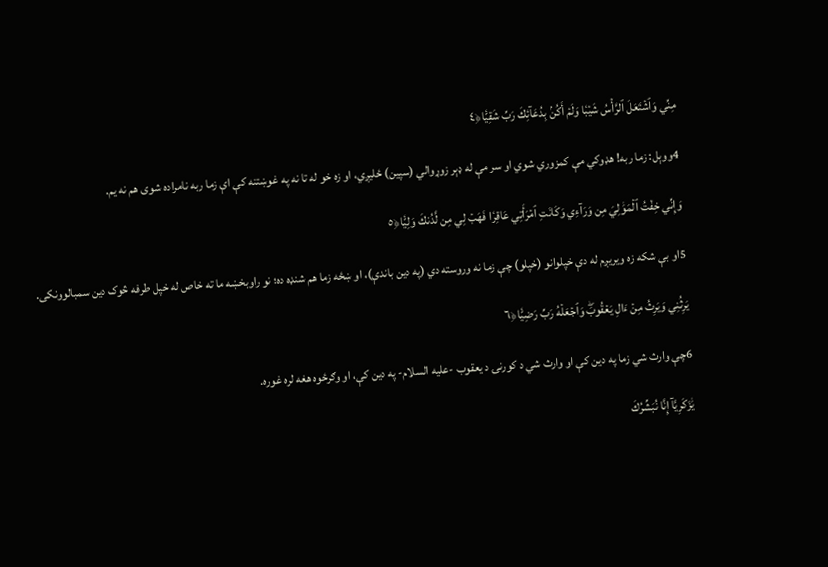مِنِّي وَٱشۡتَعَلَ ٱلرَّأۡسُ شَيۡبٗا وَلَمۡ أَكُنۢ بِدُعَآئِكَ رَبِّ شَقِيّٗا﴿٤

4ووېل: زما ربه! هډوكي مې كمزوري شوي او سر مې له ډېر زوړوالي (سپين) ځليږي، او زه خو له تا نه په غوښتنه كې اې زما ربه نامراده شوى هم نه يم.

وَإِنِّي خِفۡتُ ٱلۡمَوَٰلِيَ مِن وَرَآءِي وَكَانَتِ ٱمۡرَأَتِي عَاقِرٗا فَهَبۡ لِي مِن لَّدُنكَ وَلِيّٗا﴿٥

5او بې شکه زه ویریږم له دې خپلوانو (خپلو) چې زما نه وروسته دي (په دین باندې)، او ښځه زما هم شنډه ده؛ نو راوبخښه ما ته خاص له خپل طرفه څوک دین سمبالوونکی.

يَرِثُنِي وَيَرِثُ مِنۡ ءَالِ يَعۡقُوبَۖ وَٱجۡعَلۡهُ رَبِّ رَضِيّٗا﴿٦

6چې وارث شي زما په دین کې او وارث شي د کورنۍ د یعقوب -علیه السلام- په دین کې، او وګرځوه هغه لره غوره.

يَٰزَكَرِيَّآ إِنَّا نُبَشِّرُكَ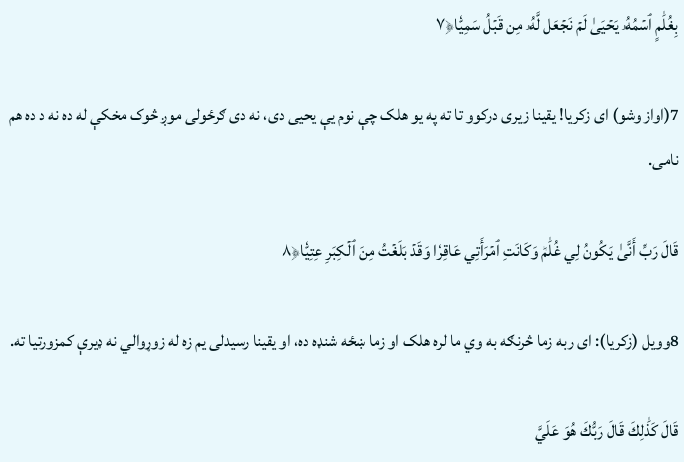بِغُلَٰمٍ ٱسۡمُهُۥ يَحۡيَىٰ لَمۡ نَجۡعَل لَّهُۥ مِن قَبۡلُ سَمِيّٗا﴿٧

7(اواز وشو) ای زکریا! یقینا زیری درکوو تا ته په یو هلک چې نوم یې یحیی دی، نه دی ګرځولی موږ څوک مخکې له ده نه د ده هم نامی.

قَالَ رَبِّ أَنَّىٰ يَكُونُ لِي غُلَٰمٞ وَكَانَتِ ٱمۡرَأَتِي عَاقِرٗا وَقَدۡ بَلَغۡتُ مِنَ ٱلۡكِبَرِ عِتِيّٗا﴿٨

8وویل (زکریا): ای ربه زما څرنګه به وي ما لره هلک او زما ښځه شنډه ده، او یقینا رسیدلی یم زه له زوړوالي نه ډیرې کمزورتیا ته.

قَالَ كَذَٰلِكَ قَالَ رَبُّكَ هُوَ عَلَيَّ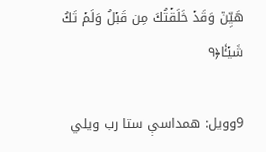هَيِّنٞ وَقَدۡ خَلَقۡتُكَ مِن قَبۡلُ وَلَمۡ تَكُ شَيۡـٔٗا﴿٩

9وویل: همداسې ستا رب ویلي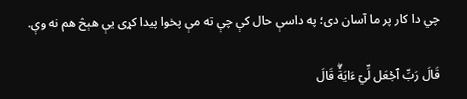چي دا کار پر ما آسان دی؛ په داسې حال کې چې ته مې پخوا پیدا کړی یې هېڅ هم نه وې.

قَالَ رَبِّ ٱجۡعَل لِّيٓ ءَايَةٗۖ قَالَ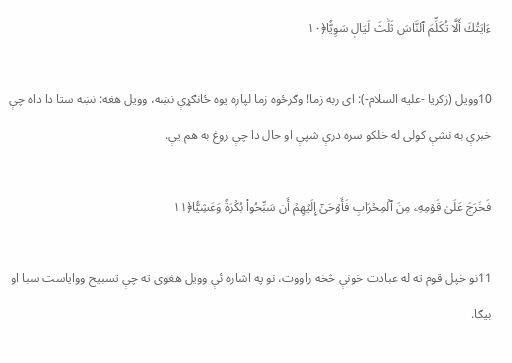ءَايَتُكَ أَلَّا تُكَلِّمَ ٱلنَّاسَ ثَلَٰثَ لَيَالٖ سَوِيّٗا﴿١٠

10وویل (زکریا -علیه السلام-): ای ربه زما! وګرځوه زما لپاره یوه ځانګړې نښه، وویل هغه: نښه ستا دا داه چې خبرې به نشې کولی له خلکو سره درې شپې او حال دا چې روغ به هم یې.

فَخَرَجَ عَلَىٰ قَوۡمِهِۦ مِنَ ٱلۡمِحۡرَابِ فَأَوۡحَىٰٓ إِلَيۡهِمۡ أَن سَبِّحُواْ بُكۡرَةٗ وَعَشِيّٗا﴿١١

11نو خپل قوم ته له عبادت خونې څخه راووت، نو په اشاره ئې وویل هغوی ته چې تسبیح ووایاست سبا او بیګا.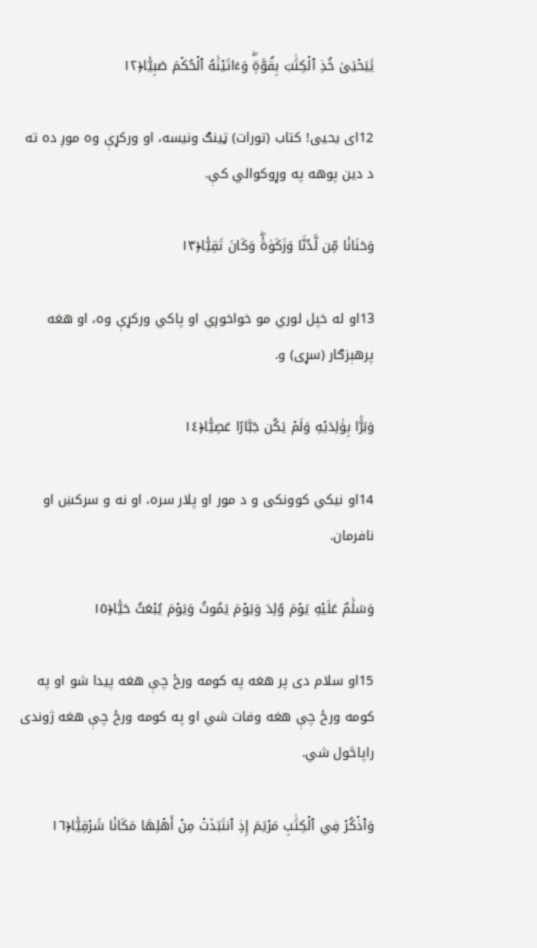يَٰيَحۡيَىٰ خُذِ ٱلۡكِتَٰبَ بِقُوَّةٖۖ وَءَاتَيۡنَٰهُ ٱلۡحُكۡمَ صَبِيّٗا﴿١٢

12ای یحیی! کتاب (تورات) ټینګ ونیسه، او ورکړې وه موږ ده ته د دین پوهه په وړوکوالي کې.

وَحَنَانٗا مِّن لَّدُنَّا وَزَكَوٰةٗۖ وَكَانَ تَقِيّٗا﴿١٣

13او له خپل لوري مو خواخوږي او پاكي وركړې وه، او هغه پرهېزګار (سړى) و.

وَبَرَّۢا بِوَٰلِدَيۡهِ وَلَمۡ يَكُن جَبَّارًا عَصِيّٗا﴿١٤

14او نیکي کوونکی و د مور او پلار سره، او نه و سرکښ او نافرمان.

وَسَلَٰمٌ عَلَيۡهِ يَوۡمَ وُلِدَ وَيَوۡمَ يَمُوتُ وَيَوۡمَ يُبۡعَثُ حَيّٗا﴿١٥

15او سلام دی پر هغه په كومه ورځ چې هغه پيدا شو او په كومه ورځ چې هغه وفات شي او په كومه ورځ چې هغه ژوندى راپاڅول شي.

وَٱذۡكُرۡ فِي ٱلۡكِتَٰبِ مَرۡيَمَ إِذِ ٱنتَبَذَتۡ مِنۡ أَهۡلِهَا مَكَانٗا شَرۡقِيّٗا﴿١٦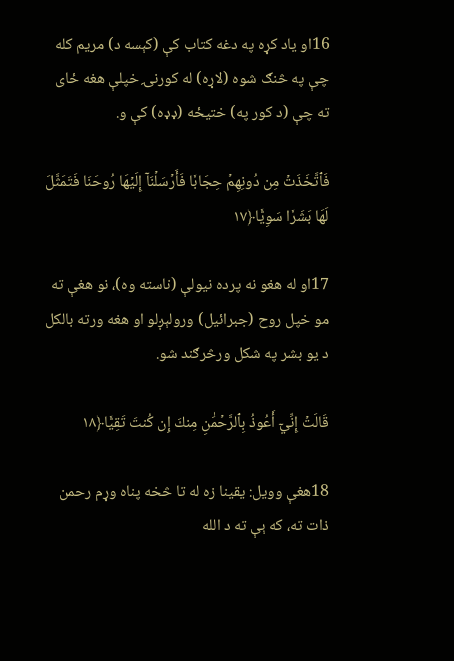16او یاد کړه په دغه کتاب کې (کېسه د) مریم کله چې په څنګ شوه (لاړه) له کورنۍ خپلې هغه ځای ته چې (د کور په) ختیځه (ډډه) کې و.

فَٱتَّخَذَتۡ مِن دُونِهِمۡ حِجَابٗا فَأَرۡسَلۡنَآ إِلَيۡهَا رُوحَنَا فَتَمَثَّلَ لَهَا بَشَرٗا سَوِيّٗا﴿١٧

17او له هغو نه پرده نيولې (ناسته وه)، نو هغې ته مو خپل روح (جبرائيل) ورولېږلو او هغه ورته بالكل د يو بشر په شكل ورڅرګند شو.

قَالَتۡ إِنِّيٓ أَعُوذُ بِٱلرَّحۡمَٰنِ مِنكَ إِن كُنتَ تَقِيّٗا﴿١٨

18هغې وویل: یقینا زه له تا څخه پناه وړم رحمن ذات ته، که ېې ته د الله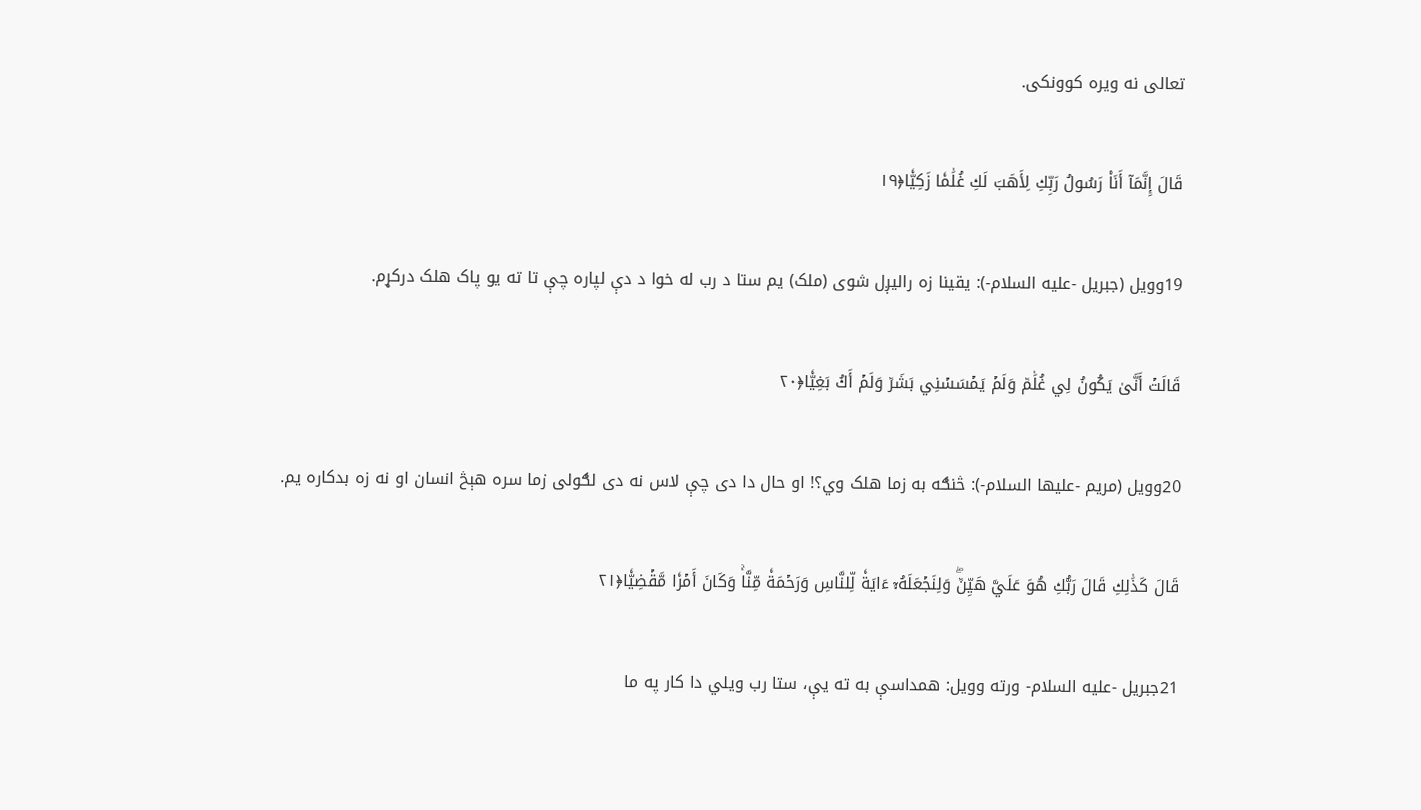تعالی نه ویره کوونکی.

قَالَ إِنَّمَآ أَنَا۠ رَسُولُ رَبِّكِ لِأَهَبَ لَكِ غُلَٰمٗا زَكِيّٗا﴿١٩

19وویل (جبریل -علیه السلام-): یقینا زه رالیږل شوی (ملک) یم ستا د رب له خوا د دې لپاره چې تا ته یو پاک هلک درکړم.

قَالَتۡ أَنَّىٰ يَكُونُ لِي غُلَٰمٞ وَلَمۡ يَمۡسَسۡنِي بَشَرٞ وَلَمۡ أَكُ بَغِيّٗا﴿٢٠

20وویل (مریم -علیها السلام-): څنګه به زما هلک وي؟! او حال دا دی چې لاس نه دی لګولی زما سره هېڅ انسان او نه زه بدکاره یم.

قَالَ كَذَٰلِكِ قَالَ رَبُّكِ هُوَ عَلَيَّ هَيِّنٞۖ وَلِنَجۡعَلَهُۥٓ ءَايَةٗ لِّلنَّاسِ وَرَحۡمَةٗ مِّنَّاۚ وَكَانَ أَمۡرٗا مَّقۡضِيّٗا﴿٢١

21جبریل -علیه السلام- ورته وویل: همداسې به ته يې، ستا رب ویلي دا کار په ما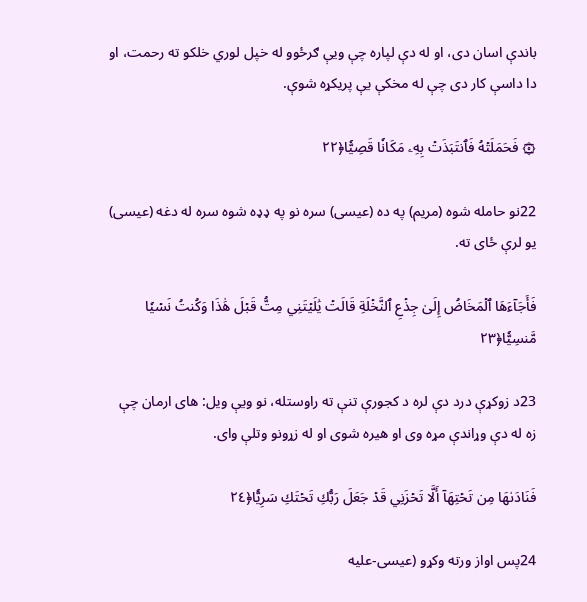باندې اسان دی، او له دې لپاره چې ویې ګرځوو له خپل لوري خلکو ته رحمت، او دا داسې کار دی چې له مخکې یې پریکړه شوې.

۞ فَحَمَلَتۡهُ فَٱنتَبَذَتۡ بِهِۦ مَكَانٗا قَصِيّٗا﴿٢٢

22نو حامله شوه (مریم) په ده (عیسی) سره نو په ډډه شوه سره له دغه (عیسی) یو لرې ځای ته.

فَأَجَآءَهَا ٱلۡمَخَاضُ إِلَىٰ جِذۡعِ ٱلنَّخۡلَةِ قَالَتۡ يَٰلَيۡتَنِي مِتُّ قَبۡلَ هَٰذَا وَكُنتُ نَسۡيٗا مَّنسِيّٗا﴿٢٣

23د زوکړې درد دې لره د کجورې تنې ته راوستله، نو ویې ویل: های ارمان چې زه له دې وړاندې مړه وی او هیره شوی او له زړونو وتلې وای.

فَنَادَىٰهَا مِن تَحۡتِهَآ أَلَّا تَحۡزَنِي قَدۡ جَعَلَ رَبُّكِ تَحۡتَكِ سَرِيّٗا﴿٢٤

24پس اواز ورته وکړو (عیسی-علیه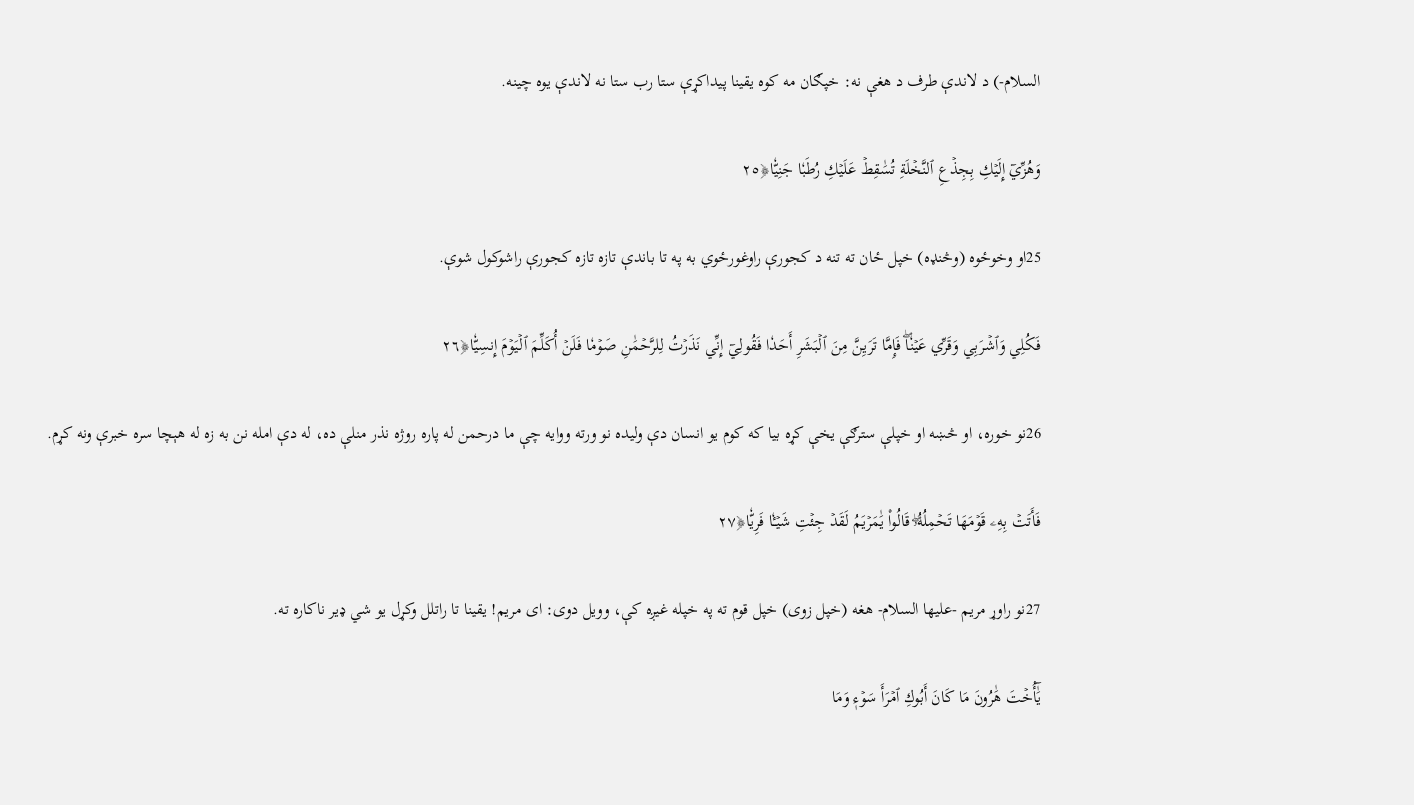السلام-) د لاندې طرف د هغې نه: خپګان مه کوه یقینا پیداکړې ستا رب ستا نه لاندې یوه چینه.

وَهُزِّيٓ إِلَيۡكِ بِجِذۡعِ ٱلنَّخۡلَةِ تُسَٰقِطۡ عَلَيۡكِ رُطَبٗا جَنِيّٗا﴿٢٥

25او وخوځوه (وڅنډه) خپل ځان ته تنه د کجورې راوغورځوي به په تا باندې تازه تازه کجورې راشوکول شوې.

فَكُلِي وَٱشۡرَبِي وَقَرِّي عَيۡنٗاۖ فَإِمَّا تَرَيِنَّ مِنَ ٱلۡبَشَرِ أَحَدٗا فَقُولِيٓ إِنِّي نَذَرۡتُ لِلرَّحۡمَٰنِ صَوۡمٗا فَلَنۡ أُكَلِّمَ ٱلۡيَوۡمَ إِنسِيّٗا﴿٢٦

26نو خوره، او څښه او خپلې سترګې يخې كړه بيا كه كوم يو انسان دې وليده نو ورته ووايه چې ما درحمن له پاره روژه نذر منلې ده، له دې امله نن به زه له هېچا سره خبرې ونه كړم.

فَأَتَتۡ بِهِۦ قَوۡمَهَا تَحۡمِلُهُۥۖ قَالُواْ يَٰمَرۡيَمُ لَقَدۡ جِئۡتِ شَيۡـٔٗا فَرِيّٗا﴿٢٧

27نو راوړ مریم -علیها السلام- هغه (خپل زوی) خپل قوم ته په خپله غیږه کې، وویل دوی: ای مریم! یقینا تا راتلل وکړل یو شي ډیر ناکاره ته.

يَٰٓأُخۡتَ هَٰرُونَ مَا كَانَ أَبُوكِ ٱمۡرَأَ سَوۡءٖ وَمَا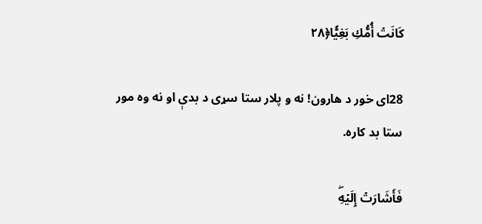كَانَتۡ أُمُّكِ بَغِيّٗا﴿٢٨

28ای خور د هارون! نه و پلار ستا سړی د بدې او نه وه مور ستا بد کاره.

فَأَشَارَتۡ إِلَيۡهِۖ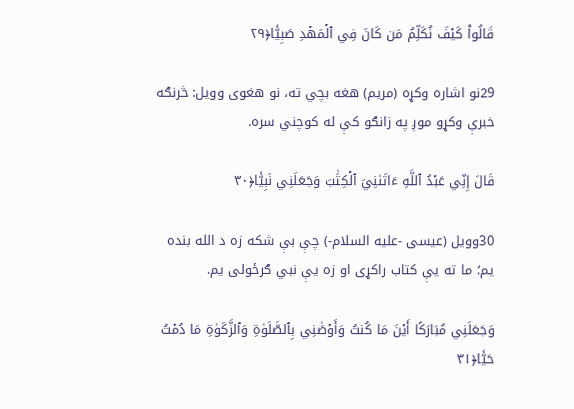قَالُواْ كَيۡفَ نُكَلِّمُ مَن كَانَ فِي ٱلۡمَهۡدِ صَبِيّٗا﴿٢٩

29نو اشاره وکړه (مریم) هغه بچي ته، نو هغوی وویل: څرنګه خبرې وکړو موږ په زانګو کې له کوچني سره.

قَالَ إِنِّي عَبۡدُ ٱللَّهِ ءَاتَىٰنِيَ ٱلۡكِتَٰبَ وَجَعَلَنِي نَبِيّٗا﴿٣٠

30وویل (عیسی -علیه السلام-) چې بې شکه زه د الله بنده یم؛ ما ته یې کتاب راکړی او زه یې نبي ګرځولی یم.

وَجَعَلَنِي مُبَارَكًا أَيۡنَ مَا كُنتُ وَأَوۡصَٰنِي بِٱلصَّلَوٰةِ وَٱلزَّكَوٰةِ مَا دُمۡتُ حَيّٗا﴿٣١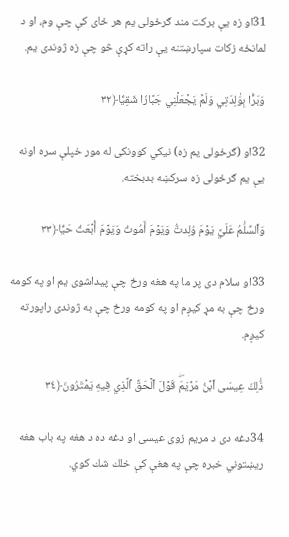31او زه یې برکت مند ګرځولی یم هر ځای کې چې وم، او د لمانځه زکات سپارښتنه یې راته کړې څو چې زه ژوندی یم.

وَبَرَّۢا بِوَٰلِدَتِي وَلَمۡ يَجۡعَلۡنِي جَبَّارٗا شَقِيّٗا﴿٣٢

32او (ګرځولی یم زه) نیکي کوونکی له مور خپلې سره اونه یې یم ګرځولی زه سرکښه بدبخته.

وَٱلسَّلَٰمُ عَلَيَّ يَوۡمَ وُلِدتُّ وَيَوۡمَ أَمُوتُ وَيَوۡمَ أُبۡعَثُ حَيّٗا﴿٣٣

33او سلام دی پر ما په هغه ورځ چې پیداشوی یم او په کومه ورځ چې به مړ کیږم او په کومه ورځ چې به ژوندی راپورته کیږم.

ذَٰلِكَ عِيسَى ٱبۡنُ مَرۡيَمَۖ قَوۡلَ ٱلۡحَقِّ ٱلَّذِي فِيهِ يَمۡتَرُونَ﴿٣٤

34دغه دى د مريم زوى عيسى او دغه ده د هغه په باب هغه ريښتوني خبره چې په هغې كې خلك شك كوي.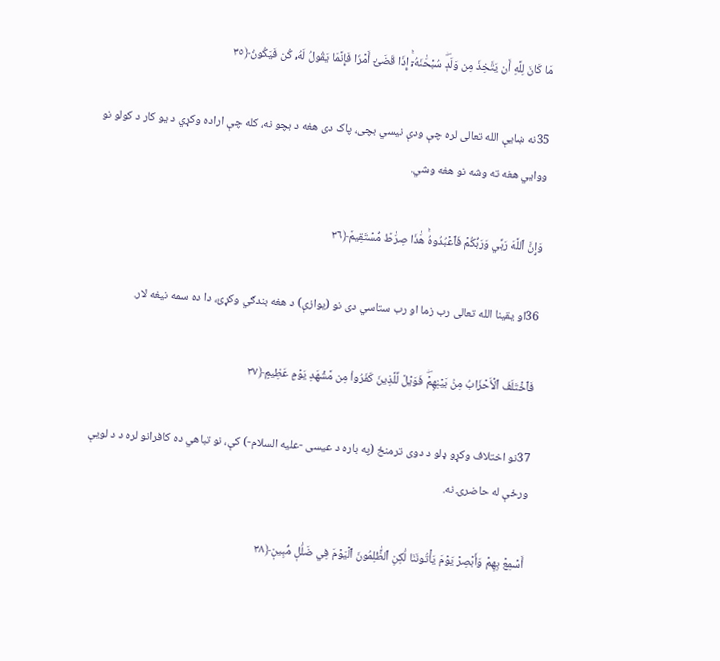مَا كَانَ لِلَّهِ أَن يَتَّخِذَ مِن وَلَدٖۖ سُبۡحَٰنَهُۥٓۚ إِذَا قَضَىٰٓ أَمۡرٗا فَإِنَّمَا يَقُولُ لَهُۥ كُن فَيَكُونُ﴿٣٥

35نه ښایې الله تعالی لره چې ودې نیسي بچی، پاک دی هغه د بچو نه، کله چې اراده وکړي د یو کار د کولو نو ووایي هغه ته وشه نو هغه وشي.

وَإِنَّ ٱللَّهَ رَبِّي وَرَبُّكُمۡ فَٱعۡبُدُوهُۚ هَٰذَا صِرَٰطٞ مُّسۡتَقِيمٞ﴿٣٦

36او یقینا الله تعالی رب زما او رب ستاسي دی نو (یوازې) د هغه بندګي وکړئ، دا ده سمه نیغه لار.

فَٱخۡتَلَفَ ٱلۡأَحۡزَابُ مِنۢ بَيۡنِهِمۡۖ فَوَيۡلٞ لِّلَّذِينَ كَفَرُواْ مِن مَّشۡهَدِ يَوۡمٍ عَظِيمٍ﴿٣٧

37نو اختلاف وکړو ډلو د دوی ترمنځ (په باره د عیسی -علیه السلام-) کې، نو تباهي ده کافرانو لره د د لويې ورځې له حاضرۍ نه.

أَسۡمِعۡ بِهِمۡ وَأَبۡصِرۡ يَوۡمَ يَأۡتُونَنَا لَٰكِنِ ٱلظَّٰلِمُونَ ٱلۡيَوۡمَ فِي ضَلَٰلٖ مُّبِينٖ﴿٣٨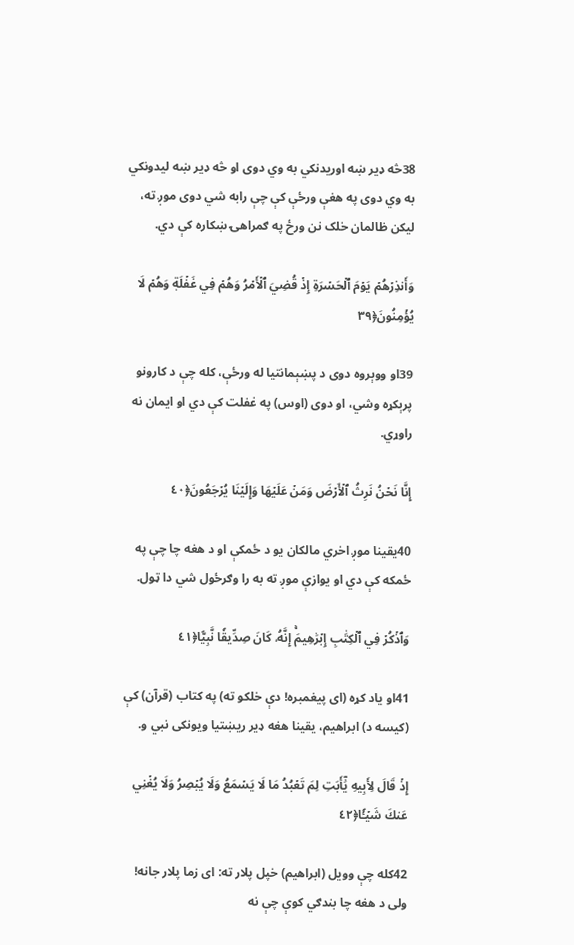38څه ډیر ښه اوریدنکي به وي دوی او څه ډیر ښه لیدونکي به وي دوی په هغې ورځې کې چې رابه شي دوی موږ ته، لیکن ظالمان خلک نن ورځ په ګمراهۍ ښکاره کې دي.

وَأَنذِرۡهُمۡ يَوۡمَ ٱلۡحَسۡرَةِ إِذۡ قُضِيَ ٱلۡأَمۡرُ وَهُمۡ فِي غَفۡلَةٖ وَهُمۡ لَا يُؤۡمِنُونَ﴿٣٩

39او ووېروه دوی د پښېمانتیا له ورځې، کله چې د کارونو پرېکړه وشي، او دوی (اوس) په غفلت کې دي او ایمان نه راوړي.

إِنَّا نَحۡنُ نَرِثُ ٱلۡأَرۡضَ وَمَنۡ عَلَيۡهَا وَإِلَيۡنَا يُرۡجَعُونَ﴿٤٠

40یقینا موږ اخري مالکان یو د ځمکې او د هغه چا چې په ځمکه کې دي او یوازې موږ ته به را وګرځول شي دا ټول.

وَٱذۡكُرۡ فِي ٱلۡكِتَٰبِ إِبۡرَٰهِيمَۚ إِنَّهُۥ كَانَ صِدِّيقٗا نَّبِيًّا﴿٤١

41او یاد کړه (ای پیغمبره! دې خلکو ته) په کتاب (قرآن) کې (کیسه د) ابراهیم، یقینا هغه ډیر ریښتیا ویونکی نبي و.

إِذۡ قَالَ لِأَبِيهِ يَٰٓأَبَتِ لِمَ تَعۡبُدُ مَا لَا يَسۡمَعُ وَلَا يُبۡصِرُ وَلَا يُغۡنِي عَنكَ شَيۡـٔٗا﴿٤٢

42کله چې وویل (ابراهیم) خپل پلار ته: ای زما پلار جانه! ولی د هغه چا بندګي کوې چې نه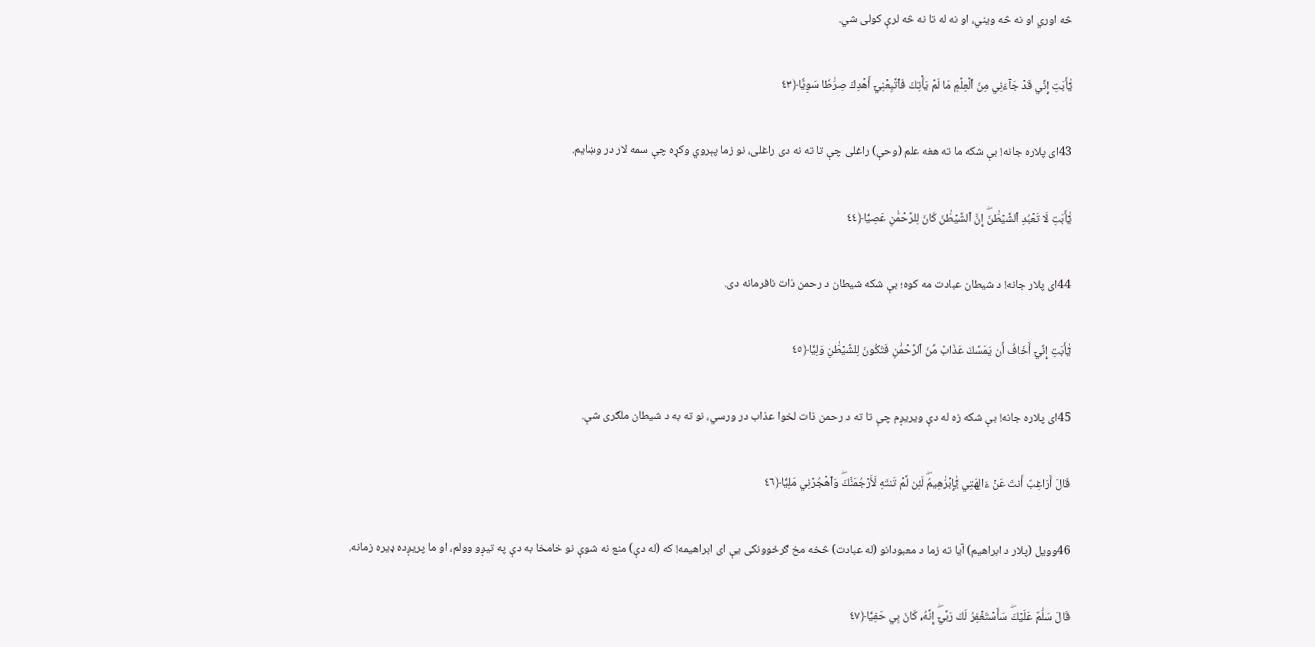څه اوري او نه څه ویني، او نه له تا نه څه لرې کولی شي.

يَٰٓأَبَتِ إِنِّي قَدۡ جَآءَنِي مِنَ ٱلۡعِلۡمِ مَا لَمۡ يَأۡتِكَ فَٱتَّبِعۡنِيٓ أَهۡدِكَ صِرَٰطٗا سَوِيّٗا﴿٤٣

43ای پلاره جانه! بې شکه ما ته هغه علم (وحې) راغلی چې تا ته نه دی راغلی، نو زما پېروي وکړه چې سمه لار در وښایم.

يَٰٓأَبَتِ لَا تَعۡبُدِ ٱلشَّيۡطَٰنَۖ إِنَّ ٱلشَّيۡطَٰنَ كَانَ لِلرَّحۡمَٰنِ عَصِيّٗا﴿٤٤

44ای پلار جانه! د شیطان عبادت مه کوه؛ بې شکه شیطان د رحمن ذات نافرمانه دی.

يَٰٓأَبَتِ إِنِّيٓ أَخَافُ أَن يَمَسَّكَ عَذَابٞ مِّنَ ٱلرَّحۡمَٰنِ فَتَكُونَ لِلشَّيۡطَٰنِ وَلِيّٗا﴿٤٥

45ای پلاره جانه! بې شکه زه له دې ویریږم چې تا ته د رحمن ذات لخوا عذاب در ورسي، نو ته به د شیطان ملګری شې.

قَالَ أَرَاغِبٌ أَنتَ عَنۡ ءَالِهَتِي يَٰٓإِبۡرَٰهِيمُۖ لَئِن لَّمۡ تَنتَهِ لَأَرۡجُمَنَّكَۖ وَٱهۡجُرۡنِي مَلِيّٗا﴿٤٦

46وویل (پلار د ابراهیم) آیا ته زما د معبودانو (له عبادت) څخه مخ ګرځوونکی يې ای ابراهیمه! که (له دې) منع نه شوې نو خامخا به دې په تیږو وولم، او ما پریږده ډیره زمانه.

قَالَ سَلَٰمٌ عَلَيۡكَۖ سَأَسۡتَغۡفِرُ لَكَ رَبِّيٓۖ إِنَّهُۥ كَانَ بِي حَفِيّٗا﴿٤٧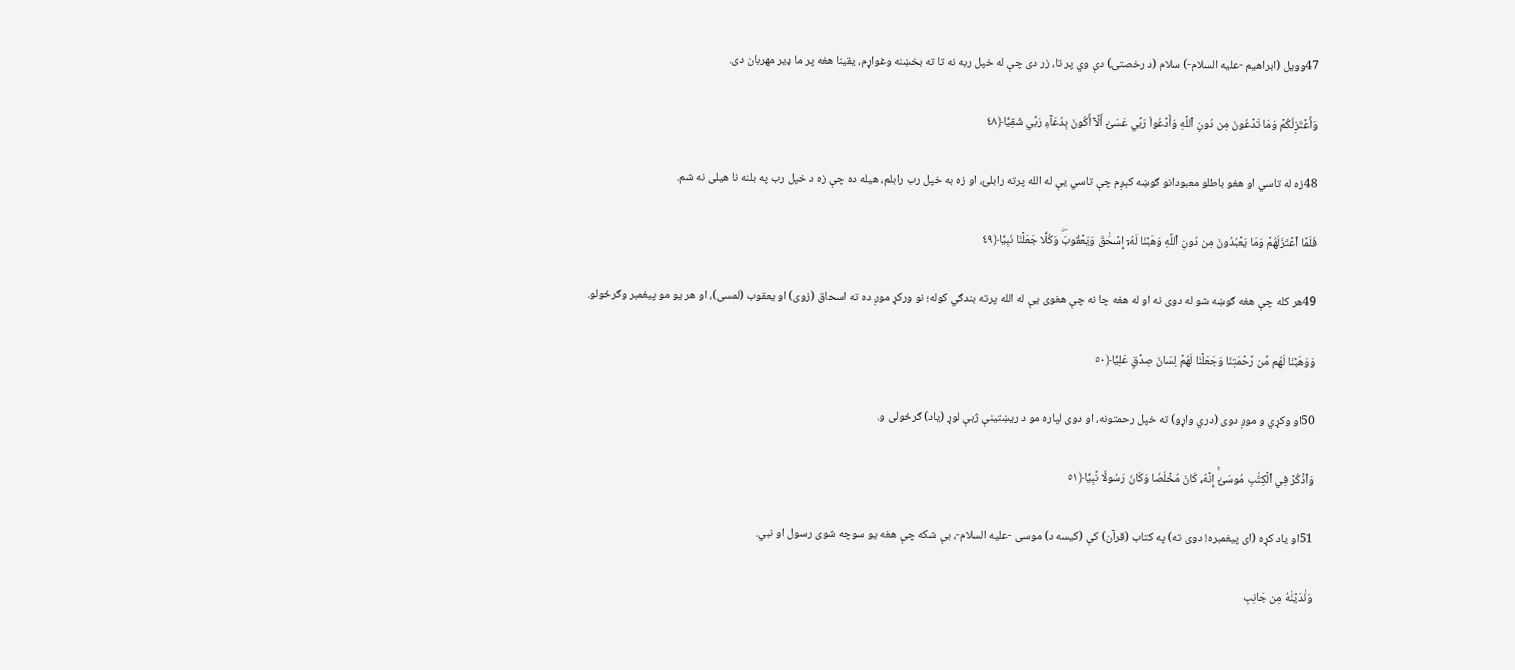47وویل (ابراهیم -علیه السلام-) سلام (د رخصتۍ) دې وي پر تا، زر دی چې له خپل ربه نه تا ته بخښنه وغواړم، یقینا هغه پر ما ډیر مهربان دی.

وَأَعۡتَزِلُكُمۡ وَمَا تَدۡعُونَ مِن دُونِ ٱللَّهِ وَأَدۡعُواْ رَبِّي عَسَىٰٓ أَلَّآ أَكُونَ بِدُعَآءِ رَبِّي شَقِيّٗا﴿٤٨

48زه له تاسي او هغو باطلو معبودانو ګوښه کېږم چې تاسي يې له الله پرته رابلئ، او زه به خپل رب رابلم، هيله ده چې زه د خپل رب په بلنه نا هیلی نه شم.

فَلَمَّا ٱعۡتَزَلَهُمۡ وَمَا يَعۡبُدُونَ مِن دُونِ ٱللَّهِ وَهَبۡنَا لَهُۥٓ إِسۡحَٰقَ وَيَعۡقُوبَۖ وَكُلّٗا جَعَلۡنَا نَبِيّٗا﴿٤٩

49هر کله چې هغه ګوښه شو له دوی نه او له هغه چا نه چې هغوی یې له الله پرته بندګي کوله؛ نو ورکړ موږ ده ته اسحاق (زوی) او یعقوب (لمسی)، او هر یو مو پیغمبر وګرځولو.

وَوَهَبۡنَا لَهُم مِّن رَّحۡمَتِنَا وَجَعَلۡنَا لَهُمۡ لِسَانَ صِدۡقٍ عَلِيّٗا﴿٥٠

50او وکړي و موږ دوی (دري واړو) ته خپل رحمتونه، او دوی لپاره مو د ریښتینې ژبې لوړ (یاد) ګرځولی و.

وَٱذۡكُرۡ فِي ٱلۡكِتَٰبِ مُوسَىٰٓۚ إِنَّهُۥ كَانَ مُخۡلَصٗا وَكَانَ رَسُولٗا نَّبِيّٗا﴿٥١

51او یاد کړه (ای پیغمبره! دوی ته) په کتاب (قرآن) کې (کیسه د) موسی -علیه السلام-، بې شکه چې هغه یو سوچه شوی رسول او نبي.

وَنَٰدَيۡنَٰهُ مِن جَانِبِ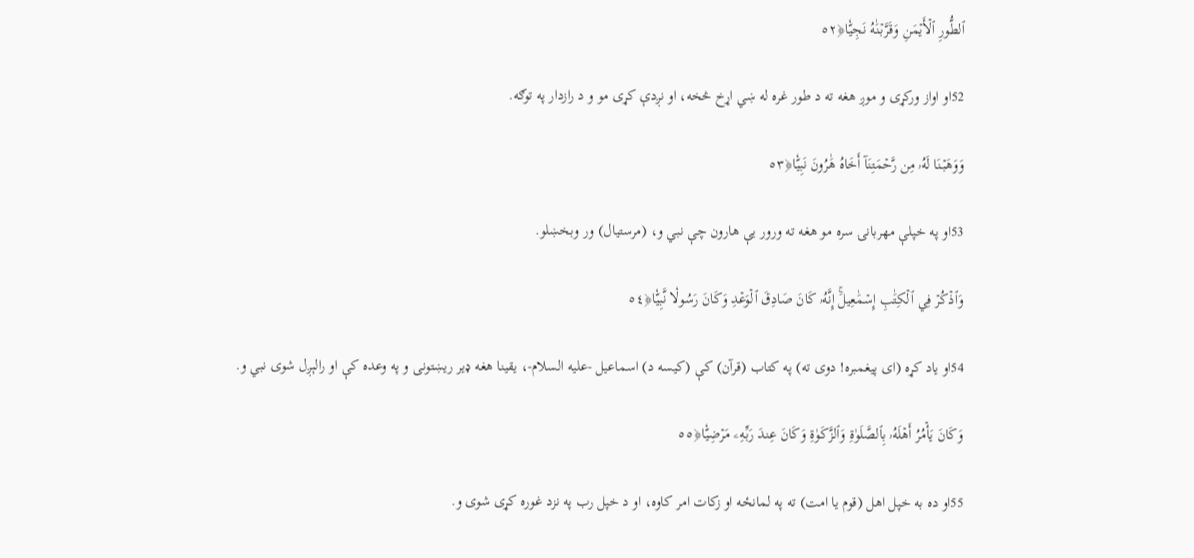ٱلطُّورِ ٱلۡأَيۡمَنِ وَقَرَّبۡنَٰهُ نَجِيّٗا﴿٥٢

52او اواز ورکړی و موږ هغه ته د طور غره له ښي اړخ څخه، او نږدې کړی مو و د رازدار په توګه.

وَوَهَبۡنَا لَهُۥ مِن رَّحۡمَتِنَآ أَخَاهُ هَٰرُونَ نَبِيّٗا﴿٥٣

53او په خپلې مهربانۍ سره مو هغه ته ورور يې هارون چې نبي و، (مرستيال) ور وبخښلو.

وَٱذۡكُرۡ فِي ٱلۡكِتَٰبِ إِسۡمَٰعِيلَۚ إِنَّهُۥ كَانَ صَادِقَ ٱلۡوَعۡدِ وَكَانَ رَسُولٗا نَّبِيّٗا﴿٥٤

54او یاد کړه (ای پیغمبره! دوی ته) په کتاب (قرآن) کې (کیسه د) اسماعیل -علیه السلام-، یقینا هغه ډیر ریښتونی و په وعده کې او رالېږل شوی نبي و.

وَكَانَ يَأۡمُرُ أَهۡلَهُۥ بِٱلصَّلَوٰةِ وَٱلزَّكَوٰةِ وَكَانَ عِندَ رَبِّهِۦ مَرۡضِيّٗا﴿٥٥

55او ده به خپل اهل (قوم یا امت) ته په لمانځه او زکات امر کاوه، او د خپل رب په نزد غوره کړی شوی و.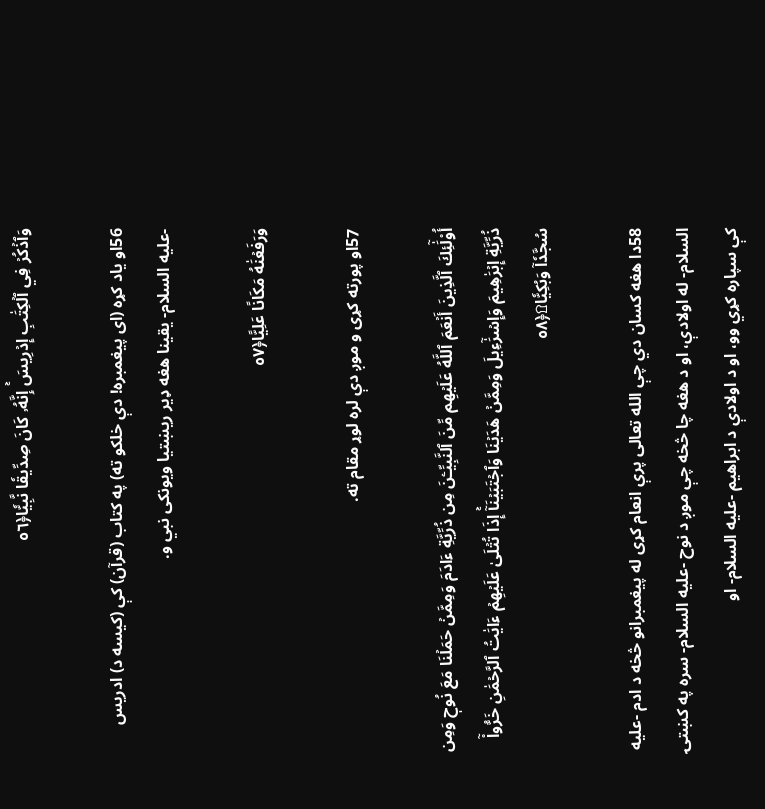وَٱذۡكُرۡ فِي ٱلۡكِتَٰبِ إِدۡرِيسَۚ إِنَّهُۥ كَانَ صِدِّيقٗا نَّبِيّٗا﴿٥٦

56او یاد کړه (ای پیغمبره! دې خلکو ته) په کتاب (قرآن) کې (کیسه د) ادریس -علیه السلام- یقینا هغه ډیر ریښتیا ویونکی نبي و.

وَرَفَعۡنَٰهُ مَكَانًا عَلِيًّا﴿٥٧

57او پورته کړی و موږ دې لره لوړ مقام ته.

أُوْلَٰٓئِكَ ٱلَّذِينَ أَنۡعَمَ ٱللَّهُ عَلَيۡهِم مِّنَ ٱلنَّبِيِّـۧنَ مِن ذُرِّيَّةِ ءَادَمَ وَمِمَّنۡ حَمَلۡنَا مَعَ نُوحٖ وَمِن ذُرِّيَّةِ إِبۡرَٰهِيمَ وَإِسۡرَٰٓءِيلَ وَمِمَّنۡ هَدَيۡنَا وَٱجۡتَبَيۡنَآۚ إِذَا تُتۡلَىٰ عَلَيۡهِمۡ ءَايَٰتُ ٱلرَّحۡمَٰنِ خَرُّواْۤ سُجَّدٗاۤ وَبُكِيّٗا۩﴿٥٨

58دا هغه کسان دي چې الله تعالی پرې انعام کړی له پیغمبرانو څخه د ادم -علیه السلام- له اولادې، او د هغه چا څخه چې موږ د نوح -علیه السلام- سره په کښتۍ کې سپاره کړي وو، او د اولادې د ابراهیم -علیه السلام- او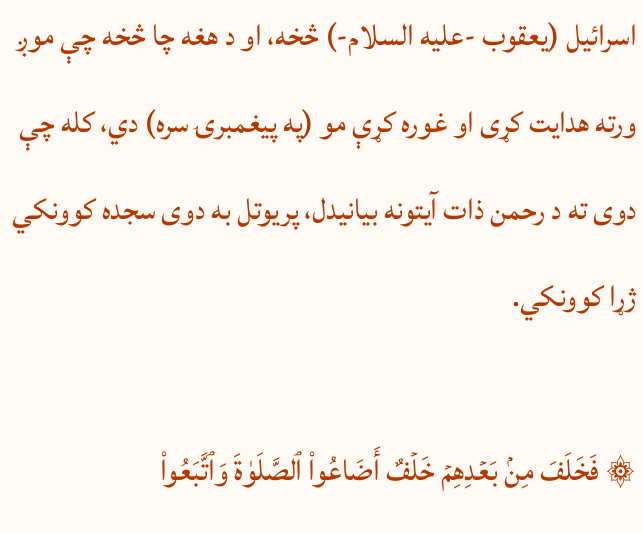اسرائیل (یعقوب -علیه السلام-) څخه، او د هغه چا څخه چې موږ ورته هدایت کړی او غوره کړې مو (په پیغمبرۍ سره) دي، کله چې دوی ته د رحمن ذات آیتونه بیانیدل، پریوتل به دوی سجده کوونکي ژړا کوونکي.

۞ فَخَلَفَ مِنۢ بَعۡدِهِمۡ خَلۡفٌ أَضَاعُواْ ٱلصَّلَوٰةَ وَٱتَّبَعُواْ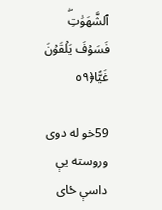ٱلشَّهَوَٰتِۖ فَسَوۡفَ يَلۡقَوۡنَ غَيًّا﴿٥٩

59خو له دوى وروسته يې داسې ځاى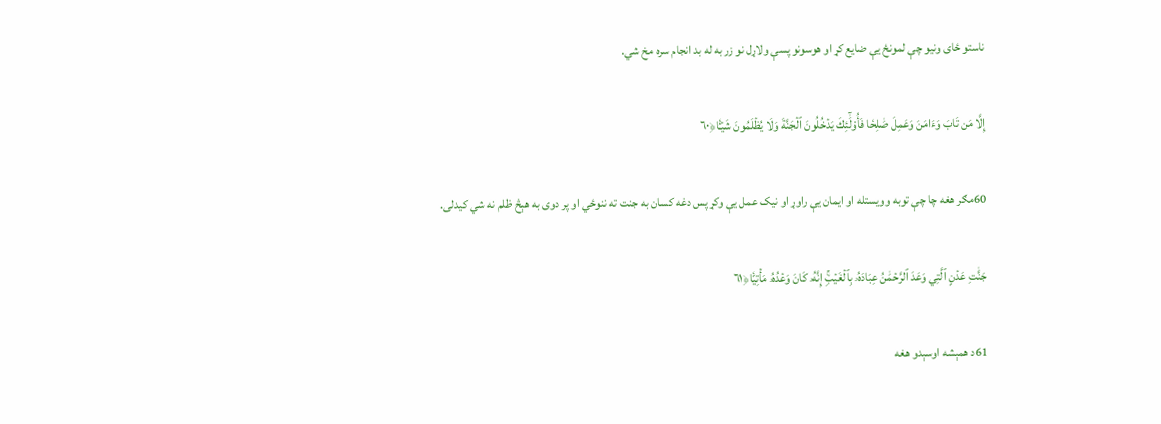ناستو ځاى ونيو چې لمونځ يې ضايع كړ او هوسونو پسې ولاړل نو زر به له بد انجام سره مخ شي.

إِلَّا مَن تَابَ وَءَامَنَ وَعَمِلَ صَٰلِحٗا فَأُوْلَٰٓئِكَ يَدۡخُلُونَ ٱلۡجَنَّةَ وَلَا يُظۡلَمُونَ شَيۡـٔٗا﴿٦٠

60مګر هغه چا چې توبه وویستله او ایمان يې راوړ او نیک عمل یې وکړ پس دغه کسان به جنت ته ننوځي او پر دوی به هېڅ ظلم نه شي کیدلی.

جَنَّٰتِ عَدۡنٍ ٱلَّتِي وَعَدَ ٱلرَّحۡمَٰنُ عِبَادَهُۥ بِٱلۡغَيۡبِۚ إِنَّهُۥ كَانَ وَعۡدُهُۥ مَأۡتِيّٗا﴿٦١

61د همېشه اوسېدو هغه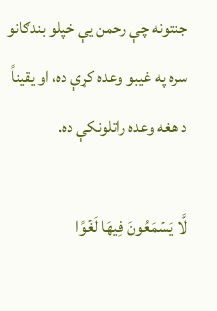جنتونه چې رحمن يې خپلو بندګانو سره په غيبو وعده كړې ده، او يقيناً د هغه وعده راتلونكې ده.

لَّا يَسۡمَعُونَ فِيهَا لَغۡوًا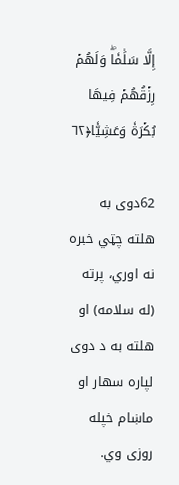إِلَّا سَلَٰمٗاۖ وَلَهُمۡ رِزۡقُهُمۡ فِيهَا بُكۡرَةٗ وَعَشِيّٗا﴿٦٢

62دوى به هلته چټي خبره نه اوري، پرته (له سلامه) او هلته به د دوى لپاره سهار او ماښام خپله روزى وي.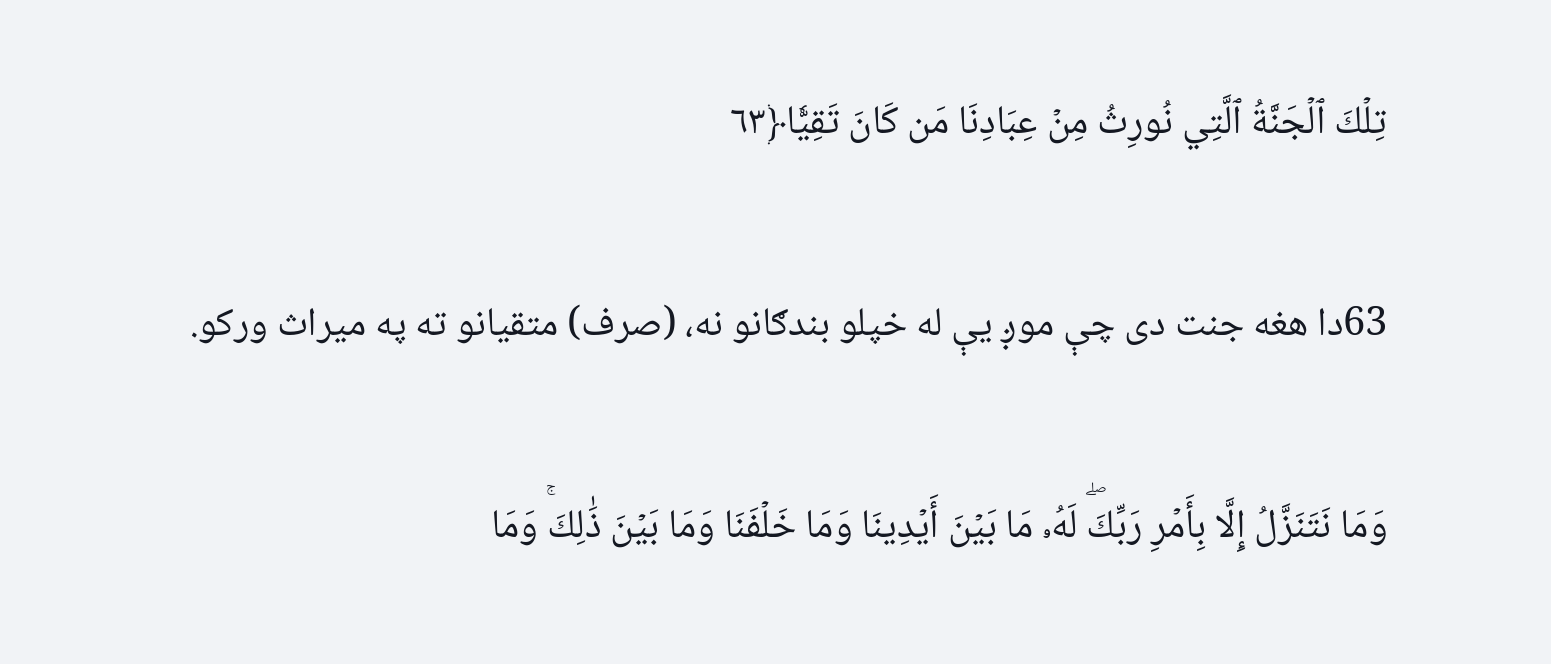تِلۡكَ ٱلۡجَنَّةُ ٱلَّتِي نُورِثُ مِنۡ عِبَادِنَا مَن كَانَ تَقِيّٗا﴿٦٣

63دا هغه جنت دى چې موږ يې له خپلو بندګانو نه، (صرف) متقيانو ته په ميراث وركو.

وَمَا نَتَنَزَّلُ إِلَّا بِأَمۡرِ رَبِّكَۖ لَهُۥ مَا بَيۡنَ أَيۡدِينَا وَمَا خَلۡفَنَا وَمَا بَيۡنَ ذَٰلِكَۚ وَمَا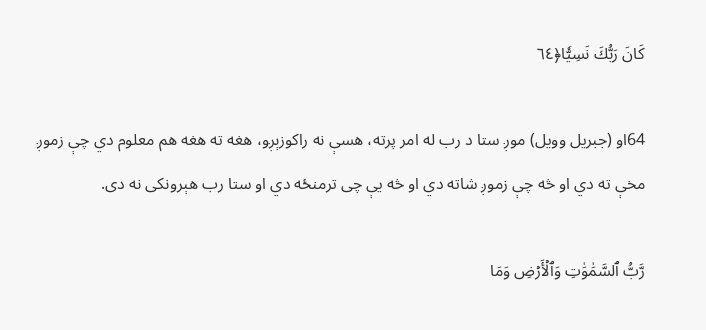كَانَ رَبُّكَ نَسِيّٗا﴿٦٤

64او (جبريل وويل) موږ ستا د رب له امر پرته، هسې نه راكوزېږو، هغه ته هغه هم معلوم دي چې زموږ مخې ته دي او څه چې زموږ شاته دي او څه يې چى ترمنځه دي او ستا رب هېرونكى نه دى.

رَّبُّ ٱلسَّمَٰوَٰتِ وَٱلۡأَرۡضِ وَمَا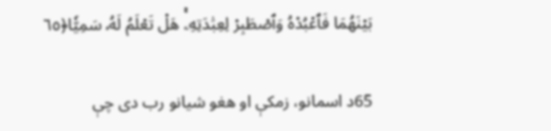بَيۡنَهُمَا فَٱعۡبُدۡهُ وَٱصۡطَبِرۡ لِعِبَٰدَتِهِۦۚ هَلۡ تَعۡلَمُ لَهُۥ سَمِيّٗا﴿٦٥

65د اسمانو، زمكې او هغو شيانو رب دى چې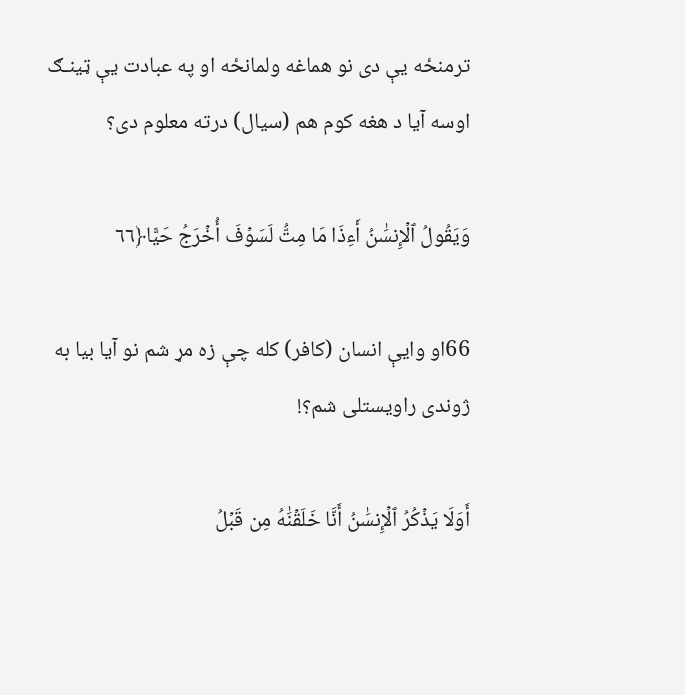ترمنځه يې دى نو هماغه ولمانځه او په عبادت يې ټينـګ اوسه آيا د هغه كوم هم (سيال) درته معلوم دى؟

وَيَقُولُ ٱلۡإِنسَٰنُ أَءِذَا مَا مِتُّ لَسَوۡفَ أُخۡرَجُ حَيًّا﴿٦٦

66او وايې انسان (کافر) کله چې زه مړ شم نو آیا بیا به ژوندی راویستلی شم؟!

أَوَلَا يَذۡكُرُ ٱلۡإِنسَٰنُ أَنَّا خَلَقۡنَٰهُ مِن قَبۡلُ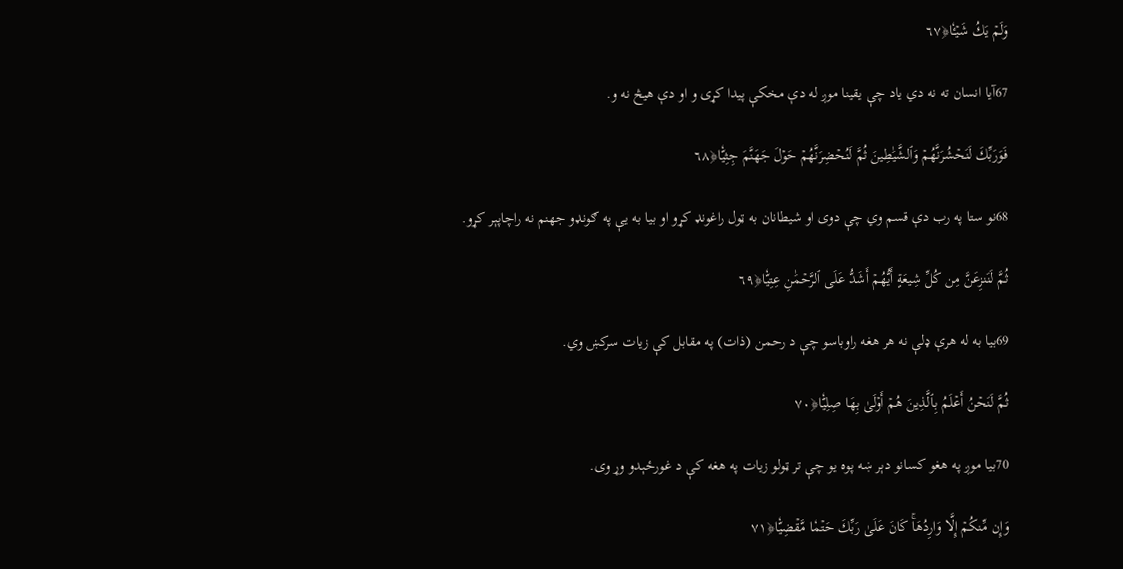وَلَمۡ يَكُ شَيۡـٔٗا﴿٦٧

67آیا انسان ته نه دي یاد چې یقینا موږ له دې مخکې پیدا کړی و او دې هیڅ نه و.

فَوَرَبِّكَ لَنَحۡشُرَنَّهُمۡ وَٱلشَّيَٰطِينَ ثُمَّ لَنُحۡضِرَنَّهُمۡ حَوۡلَ جَهَنَّمَ جِثِيّٗا﴿٦٨

68نو ستا په رب دې قسم وي چې دوى او شيطانان به ټول راغونډ كړو او بيا به يې په ګونډو جهنم نه راچاپېر كړو.

ثُمَّ لَنَنزِعَنَّ مِن كُلِّ شِيعَةٍ أَيُّهُمۡ أَشَدُّ عَلَى ٱلرَّحۡمَٰنِ عِتِيّٗا﴿٦٩

69بيا به له هرې ډلې نه هر هغه راوباسو چې د رحمن (ذات) په مقابل كې زيات سركښ وي.

ثُمَّ لَنَحۡنُ أَعۡلَمُ بِٱلَّذِينَ هُمۡ أَوۡلَىٰ بِهَا صِلِيّٗا﴿٧٠

70بيا موږ په هغو كسانو دېر ښه پوه يو چې تر ټولو زيات په هغه كې د غورځېدو وړ وى.

وَإِن مِّنكُمۡ إِلَّا وَارِدُهَاۚ كَانَ عَلَىٰ رَبِّكَ حَتۡمٗا مَّقۡضِيّٗا﴿٧١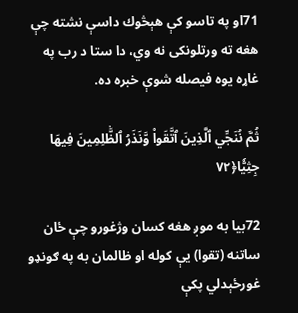71او په تاسو كې هېڅوك داسې نشته چې هغه ته ورتلونكى نه وي، دا ستا د رب په غاړه يوه فيصله شوې خبره ده.

ثُمَّ نُنَجِّي ٱلَّذِينَ ٱتَّقَواْ وَّنَذَرُ ٱلظَّٰلِمِينَ فِيهَا جِثِيّٗا﴿٧٢

72بيا به موږ هغه كسان وژغورو چې ځان ساتنه (تقوا) يې كوله او ظالمان به په ګونډو غورځېدلي پكې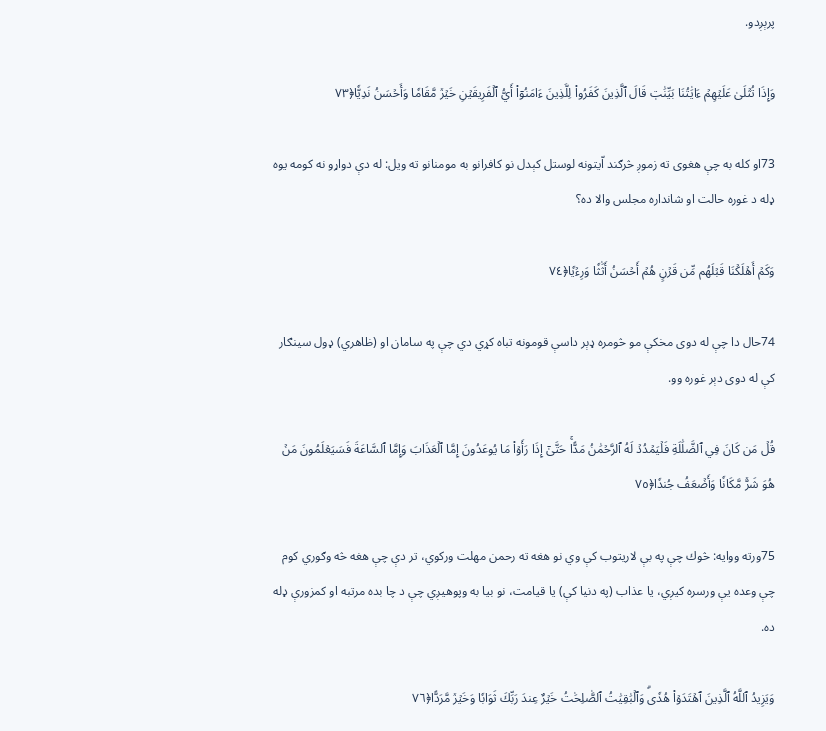پرېږدو.

وَإِذَا تُتۡلَىٰ عَلَيۡهِمۡ ءَايَٰتُنَا بَيِّنَٰتٖ قَالَ ٱلَّذِينَ كَفَرُواْ لِلَّذِينَ ءَامَنُوٓاْ أَيُّ ٱلۡفَرِيقَيۡنِ خَيۡرٞ مَّقَامٗا وَأَحۡسَنُ نَدِيّٗا﴿٧٣

73او كله به چې هغوى ته زموږ څرګند اّيتونه لوستل كېدل نو كافرانو به مومنانو ته ويل: له دې دواړو نه كومه يوه ډله د غوره حالت او شانداره مجلس والا ده؟

وَكَمۡ أَهۡلَكۡنَا قَبۡلَهُم مِّن قَرۡنٍ هُمۡ أَحۡسَنُ أَثَٰثٗا وَرِءۡيٗا﴿٧٤

74حال دا چې له دوى مخكې مو څومره ډېر داسې قومونه تباه كړي دي چې په سامان او (ظاهري) ډول سينګار كې له دوى دېر غوره وو.

قُلۡ مَن كَانَ فِي ٱلضَّلَٰلَةِ فَلۡيَمۡدُدۡ لَهُ ٱلرَّحۡمَٰنُ مَدًّاۚ حَتَّىٰٓ إِذَا رَأَوۡاْ مَا يُوعَدُونَ إِمَّا ٱلۡعَذَابَ وَإِمَّا ٱلسَّاعَةَ فَسَيَعۡلَمُونَ مَنۡ هُوَ شَرّٞ مَّكَانٗا وَأَضۡعَفُ جُندٗا﴿٧٥

75ورته ووايه: څوك چې په بې لاريتوب كې وي نو هغه ته رحمن مهلت وركوي، تر دې چې هغه څه وګوري كوم چې وعده يې ورسره كيږي، يا عذاب (په دنيا كې) يا قيامت، نو بيا به وپوهيږي چې د چا بده مرتبه او كمزورې ډله ده.

وَيَزِيدُ ٱللَّهُ ٱلَّذِينَ ٱهۡتَدَوۡاْ هُدٗىۗ وَٱلۡبَٰقِيَٰتُ ٱلصَّٰلِحَٰتُ خَيۡرٌ عِندَ رَبِّكَ ثَوَابٗا وَخَيۡرٞ مَّرَدًّا﴿٧٦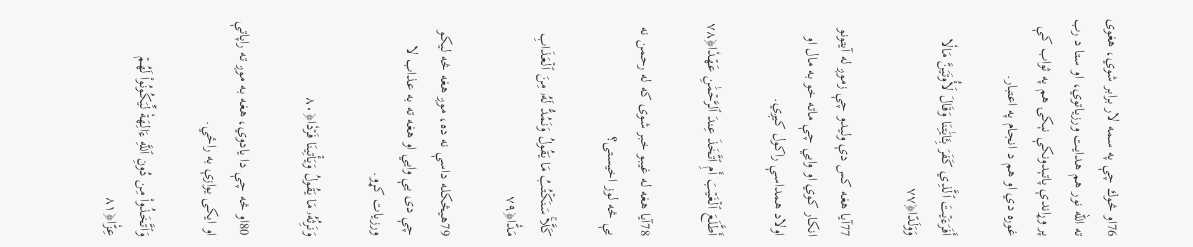76او څوك چې په سمه لار برابر شوي، هغوى ته الله نور هم هدايت ورزياتوي، او ستا د رب پر وړاندې پاتېدونكې نېكۍ هم په ثواب كې غوره دي او هم د انجام په اعتبار.

أَفَرَءَيۡتَ ٱلَّذِي كَفَرَ بِـَٔايَٰتِنَا وَقَالَ لَأُوتَيَنَّ مَالٗا وَوَلَدًا﴿٧٧

77آيا هغه كس دې وليدو چې زموږ له آيتونو انكار كوي او وايي چې ماته خو به مال او اولاد همداسې راكول كيږي.

أَطَّلَعَ ٱلۡغَيۡبَ أَمِ ٱتَّخَذَ عِندَ ٱلرَّحۡمَٰنِ عَهۡدٗا﴿٧٨

78آيا هغه له غيبو خبر شوى كه له رحمن نه يې څه لوز اخيستى؟

كَلَّاۚ سَنَكۡتُبُ مَا يَقُولُ وَنَمُدُّ لَهُۥ مِنَ ٱلۡعَذَابِ مَدّٗا﴿٧٩

79هيڅكله داسې نه ده، موږ هغه څه ليكو چې دى يې وايي او هغه ته به عذاب لا ورزيات کړو.

وَنَرِثُهُۥ مَا يَقُولُ وَيَأۡتِينَا فَرۡدٗا﴿٨٠

80او څه چې دا يادوي، هغه به موږ ته راپاتې او ايكى يوازې به راځي.

وَٱتَّخَذُواْ مِن دُونِ ٱللَّهِ ءَالِهَةٗ لِّيَكُونُواْ لَهُمۡ عِزّٗا﴿٨١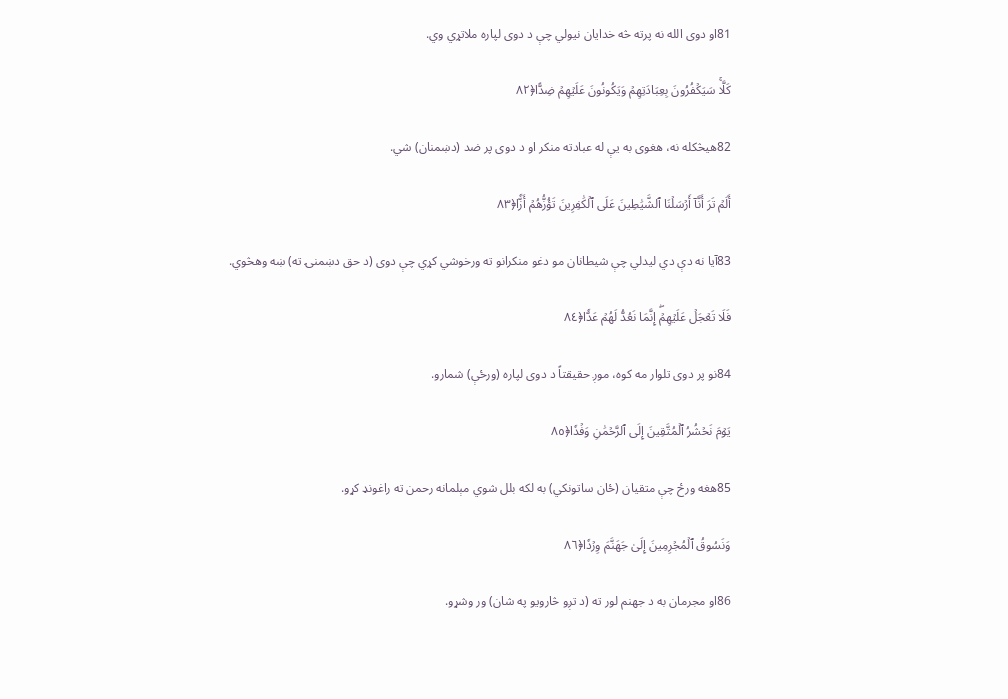81او دوى الله نه پرته څه خدايان نيولي چې د دوى لپاره ملاتړي وي.

كَلَّاۚ سَيَكۡفُرُونَ بِعِبَادَتِهِمۡ وَيَكُونُونَ عَلَيۡهِمۡ ضِدًّا﴿٨٢

82هيڅكله نه، هغوى به يې له عبادته منكر او د دوى پر ضد (دښمنان) شي.

أَلَمۡ تَرَ أَنَّآ أَرۡسَلۡنَا ٱلشَّيَٰطِينَ عَلَى ٱلۡكَٰفِرِينَ تَؤُزُّهُمۡ أَزّٗا﴿٨٣

83آيا نه دې دي ليدلي چې شيطانان مو دغو منكرانو ته ورخوشي كړي چې دوى (د حق دښمنۍ ته) ښه وهڅوي.

فَلَا تَعۡجَلۡ عَلَيۡهِمۡۖ إِنَّمَا نَعُدُّ لَهُمۡ عَدّٗا﴿٨٤

84نو پر دوى تلوار مه كوه، موږ حقيقتاً د دوى لپاره (ورځې) شمارو.

يَوۡمَ نَحۡشُرُ ٱلۡمُتَّقِينَ إِلَى ٱلرَّحۡمَٰنِ وَفۡدٗا﴿٨٥

85هغه ورځ چې متقيان (ځان ساتونكي) به لكه بلل شوي مېلمانه رحمن ته راغونډ كړو.

وَنَسُوقُ ٱلۡمُجۡرِمِينَ إِلَىٰ جَهَنَّمَ وِرۡدٗا﴿٨٦

86او مجرمان به د جهنم لور ته (د تږو څارويو په شان) ور وشړو.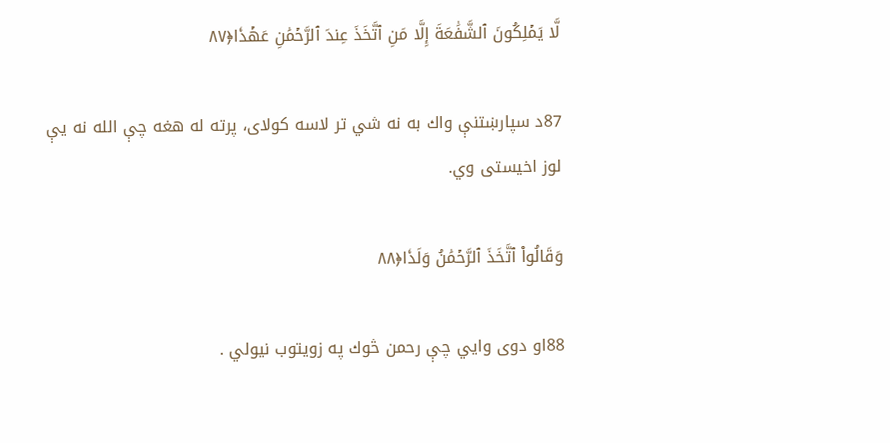لَّا يَمۡلِكُونَ ٱلشَّفَٰعَةَ إِلَّا مَنِ ٱتَّخَذَ عِندَ ٱلرَّحۡمَٰنِ عَهۡدٗا﴿٨٧

87د سپارښتنې واك به نه شي تر لاسه كولاى، پرته له هغه چې الله نه يې لوز اخيستى وي.

وَقَالُواْ ٱتَّخَذَ ٱلرَّحۡمَٰنُ وَلَدٗا﴿٨٨

88او دوى وايي چې رحمن څوك په زویتوب نيولي .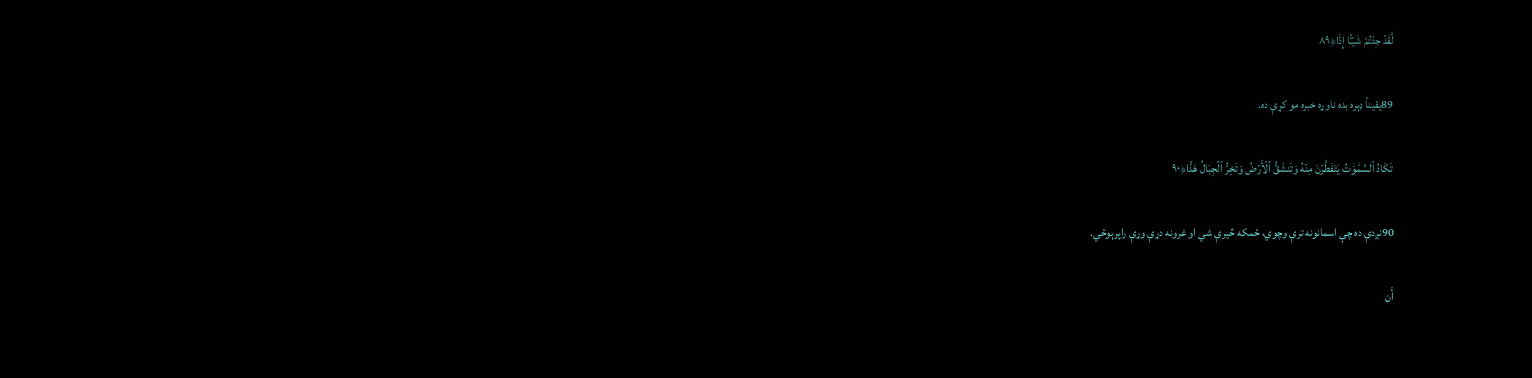لَّقَدۡ جِئۡتُمۡ شَيۡـًٔا إِدّٗا﴿٨٩

89يقيناً ډېره بده ناوړه خبره مو كړې ده.

تَكَادُ ٱلسَّمَٰوَٰتُ يَتَفَطَّرۡنَ مِنۡهُ وَتَنشَقُّ ٱلۡأَرۡضُ وَتَخِرُّ ٱلۡجِبَالُ هَدًّا﴿٩٠

90نږدې ده چې اسمانونه ترې وچوي، ځمكه څيرې شي او غرونه دړې وړې راپرېوځي.

أَن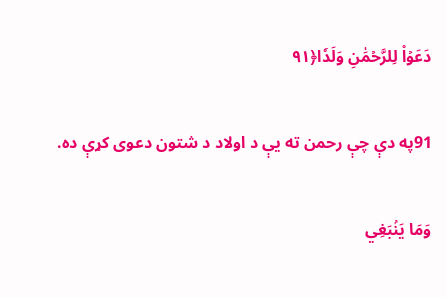دَعَوۡاْ لِلرَّحۡمَٰنِ وَلَدٗا﴿٩١

91په دې چې رحمن ته يې د اولاد د شتون دعوی كړې ده.

وَمَا يَنۢبَغِي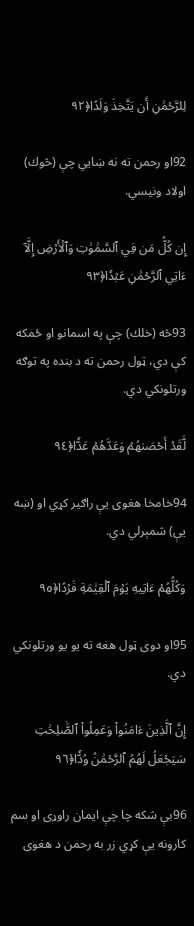لِلرَّحۡمَٰنِ أَن يَتَّخِذَ وَلَدًا﴿٩٢

92او رحمن ته نه ښايي چې (څوك) اولاد ونيسي.

إِن كُلُّ مَن فِي ٱلسَّمَٰوَٰتِ وَٱلۡأَرۡضِ إِلَّآ ءَاتِي ٱلرَّحۡمَٰنِ عَبۡدٗا﴿٩٣

93څه (خلك) چې په اسمانو او ځمكه كې دي، ټول رحمن ته د بنده په توګه ورتلونكي دي.

لَّقَدۡ أَحۡصَىٰهُمۡ وَعَدَّهُمۡ عَدّٗا﴿٩٤

94خامخا هغوى يې راګير كړي او (ښه يې) شمېرلي دي.

وَكُلُّهُمۡ ءَاتِيهِ يَوۡمَ ٱلۡقِيَٰمَةِ فَرۡدًا﴿٩٥

95او دوى ټول هغه ته يو يو ورتلونكي دي.

إِنَّ ٱلَّذِينَ ءَامَنُواْ وَعَمِلُواْ ٱلصَّٰلِحَٰتِ سَيَجۡعَلُ لَهُمُ ٱلرَّحۡمَٰنُ وُدّٗا﴿٩٦

96بې شكه چا چې ايمان راوړى او سم كارونه يې كړي زر به رحمن د هغوى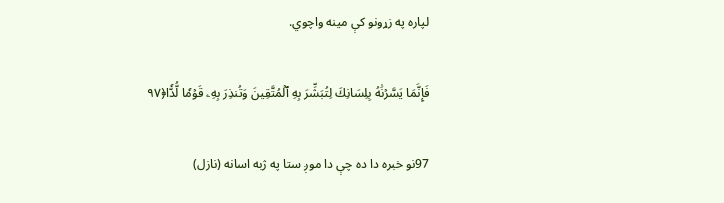لپاره په زړونو كې مينه واچوي.

فَإِنَّمَا يَسَّرۡنَٰهُ بِلِسَانِكَ لِتُبَشِّرَ بِهِ ٱلۡمُتَّقِينَ وَتُنذِرَ بِهِۦ قَوۡمٗا لُّدّٗا﴿٩٧

97نو خبره دا ده چې دا موږ ستا په ژبه اسانه (نازل)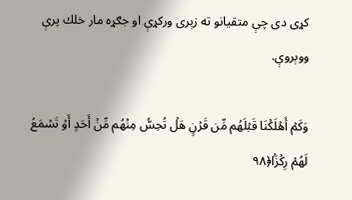كړى دى چې متقيانو ته زېرى وركړې او جګړه مار خلك پرې ووېروې.

وَكَمۡ أَهۡلَكۡنَا قَبۡلَهُم مِّن قَرۡنٍ هَلۡ تُحِسُّ مِنۡهُم مِّنۡ أَحَدٍ أَوۡ تَسۡمَعُ لَهُمۡ رِكۡزَۢا﴿٩٨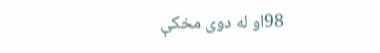98او له دوى مخكې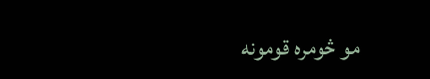مو څومره قومونه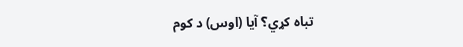تباه كړي؟ آيا (اوس) د كوم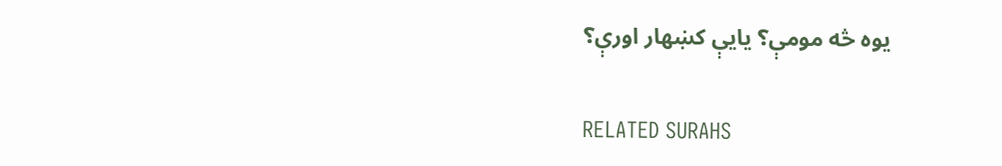يوه څه مومې؟ يايې كښهار اورې؟

RELATED SURAHS